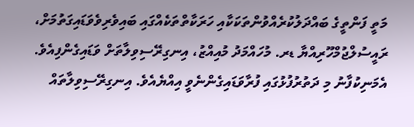މަތީ ފަންތީގެ ބައްދަލުކުރެއްވުންތަކަކާއި ހަރަކާތްތަކެއްގައި ބައިވެރިވެވަޑައިގަތުމަށް، ރައީސުލްޖުމްހޫރިއްޔާ ޑރ. މުހައްމަދު މުއިއްޒު، އިނގިރޭސިވިލާތަށް ވަޑައިގެންފިއެވެ.
އެމަނިކުފާނު މި ދަތުރުފުޅުގައި ފުރާވަޑައިގެންނެވީ އިއްޔެއެވެ. އިނގިރޭސިވިލާތައް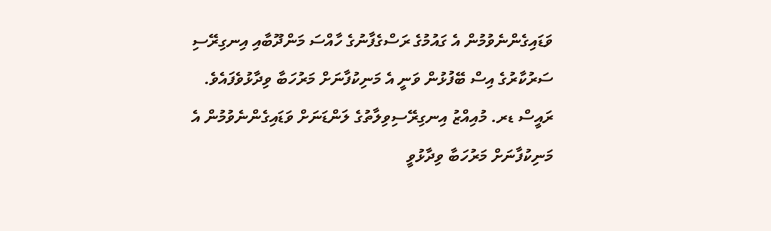ވަޑައިގެންނެވުމުން އެ ގައުމުގެ ރަސްގެފާނުގެ ހާއްސަ މަންދޫބާއި އިނގިރޭސި ސަރުކާރުގެ އިސް ބޭފުޅުން ވަނީ އެ މަނިކުފާނަށް މަރުހަބާ ވިދާޅުވެފައެވެ.
ރައީސް ޑރ. މުއިއްޒު އިނގިރޭސިވިލާތުގެ ލަންޑަނަށް ވަޑައިގެންނެވުމުން އެ މަނިކުފާނަށް މަރުހަބާ ވިދާޅުވީ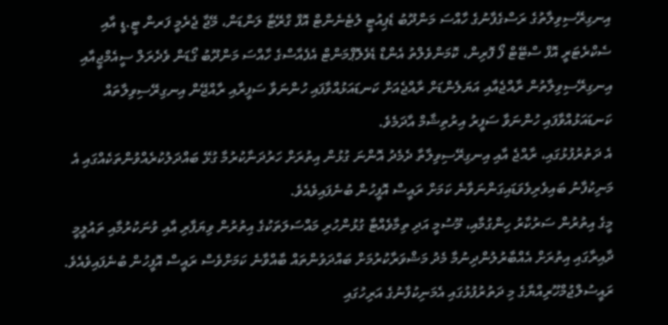އިނގިރޭސިވިލާތުގެ ރަސްގެފާނުގެ ހާއްސަ މަންދޫބު ޑެޕިއުޓީ ލުޓެނެންޓް އޮފް ގްރޭޓާ ލަންޑަން، މޭޖާ ޖެރެމީ ފަރން ޓީ.ޑީ އާއި ސެކްރެޓަރީ އޮފް ސްޓޭޓް ފޯ ފޮރިން، ކޮމަންވެލްތު އެންޑް ޑެވެލޮޕްމަންޓް އެފެއާސްގެ ހާއްސަ މަންދޫބު ގޯޑަން ވެދެރަލް ސީއެމްޖީއާއި އިނގިރޭސިވިލާތުން ރާއްޖެއާއި އަޔަލެންޑަށް ރާއްޖެއަށް ކަނޑައަޅުއްވާފައި ހުންނަވާ ސަފީރާއި ރާއްޖޭން އިނގިރޭސިވިލާތައް ކަނޑައަޅުއްވާފައި ހުންނަވާ ސަފީރު އިރުތިޝާމް އާދަމެވެ.
އެ ދަތުރުފުޅުގައި، ރާއްޖެ އާއި އިނގިރޭސިވިލާތާ ދެމެދު އޮންނަ ގުޅުން އިތުރަށް ހަރުދަނާކުރުމާ ގުޅޭ ބައްދަލުކުރެއްވުންތަކެއްގައި އެ މަނިކުފާނު ބައިވެރިވެވަޑައިގަންނަވާނެ ކަމަށް ރައީސް އޮފީހުން ބުނެފައިވެއެވެ.
މީގެ އިތުރުން ސަރުކާރު ހިންގުމާއި، މޫސުމީ އަދި ތިމާވެއްޓާ ގުޅުންހުރި މައްސަލަތަކުގެ އިތުރުން ވިޔަފާރި އާއި ވުނަކުރުމާއި ތައުލީމީ ދާއިރާގައި އިތުރަށް އެއްބާރުލުންދިނުމާ މެދު މަޝްވަރާކުރުމަށް ބައްދަވުންތައް ބާއްވާނެ ކަމަށްވެސް ރައީސް އޮފީހުން ބުނެފައިވެއެވެ.
ރައީސުލްޖުމްހޫރިއްޔާގެ މި ދަތުރުފުޅުގައި އެމަނިކުފާނުގެ އަރިހުގައި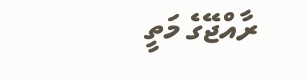ރާއްޖޭގެ މަތީ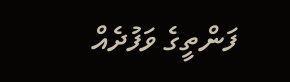ފަންތީގެ ވަފުދެއް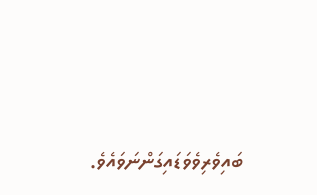ބައިވެރިވެވަޑައިގަންނަވައެވެ.